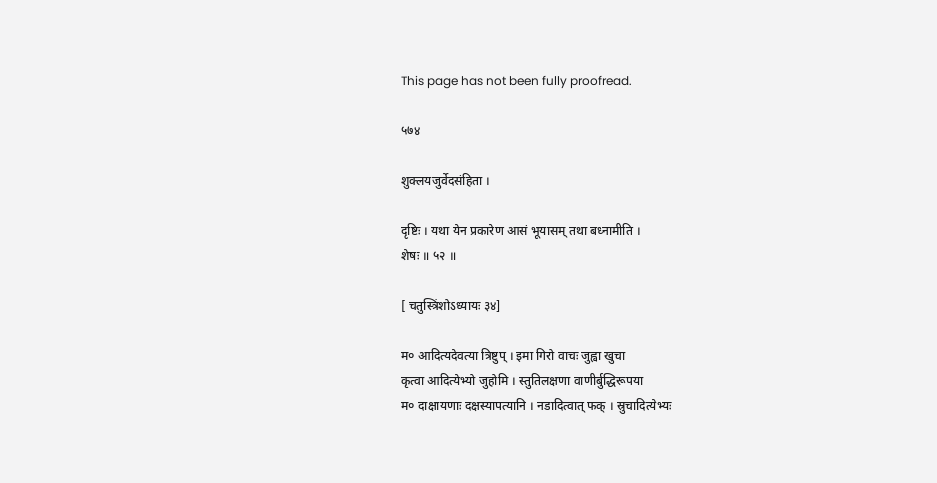This page has not been fully proofread.

५७४

शुक्लयजुर्वेदसंहिता ।

दृष्टिः । यथा येन प्रकारेण आसं भूयासम् तथा बध्नामीति ।
शेषः ॥ ५२ ॥

[ चतुस्त्रिंशोऽध्यायः ३४]

म० आदित्यदेवत्या त्रिष्टुप् । इमा गिरो वाचः जुह्वा खुचा
कृत्वा आदित्येभ्यो जुहोमि । स्तुतिलक्षणा वाणीर्बुद्धिरूपया
म० दाक्षायणाः दक्षस्यापत्यानि । नडादित्वात् फक् । स्रुचादित्येभ्यः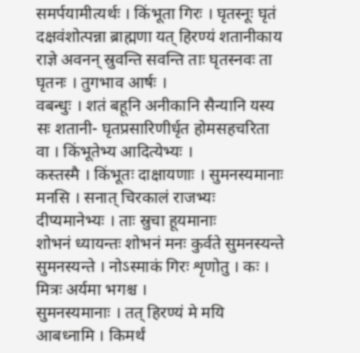समर्पयामीत्यर्थः । किंभूता गिरः । घृतस्नूः घृतं
दक्षवंशोत्पन्ना ब्राह्मणा यत् हिरण्यं शतानीकाय राज्ञे अवनन् स्रुवन्ति सवन्ति ताः घृतस्नवः ता घृतनः । तुगभाव आर्षः ।
वबन्धुः । शतं बहूनि अनीकानि सैन्यानि यस्य सः शतानी- घृतप्रसारिणीर्धृत होमसहचरिता वा । किंभूतेभ्य आदित्येभ्यः ।
कस्तस्मै । किंभूतः दाक्षायणाः । सुमनस्यमानाः मनसि । सनात् चिरकालं राजभ्यः दीप्यमानेभ्यः । ताः स्रुचा हूयमानाः
शोभनं ध्यायन्तः शोभनं मनः कुर्वते सुमनस्यन्ते सुमनस्यन्ते । नोऽस्माकं गिरः शृणोतु । कः । मित्रः अर्यमा भगश्च ।
सुमनस्यमानाः । तत् हिरण्यं मे मयि आबध्नामि । किमर्थं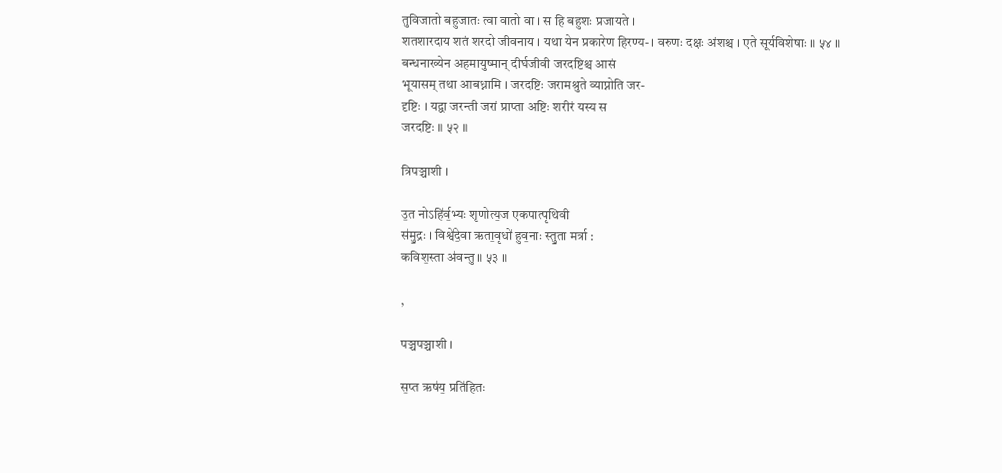तुविजातो बहुजातः त्वा वातो वा । स हि बहुशः प्रजायते ।
शतशारदाय शतं शरदो जीवनाय । यथा येन प्रकारेण हिरण्य- । वरुणः दक्षः अंशश्च । एते सूर्यविशेषाः ॥ ५४ ॥
बन्धनाख्येन अहमायुष्मान् दीर्घजीवी जरदष्टिश्च आसं
भूयासम् तथा आबध्नामि । जरदष्टिः जरामश्रुते व्याप्नोति जर-
दृष्टिः । यद्वा जरन्ती जरां प्राप्ता अष्टिः शरीरं यस्य स
जरदष्टिः ॥ ५२ ॥

त्रिपञ्चाशी ।

उ॒त नोऽहि॑र्व॒भ्यः शृणोत्य॒ज एकपात्पृथिवी
स॑मु॒द्रः । विश्वे॑दे॒वा ऋता॒वृधो॑ हुव॒नाः स्तु॒ता मर्त्रा :
कविश॒स्ता अ॑वन्तु ॥ ५३ ॥

,

पञ्चपञ्चाशी ।

स॒प्त ऋष॑य॒ प्रति॑हितः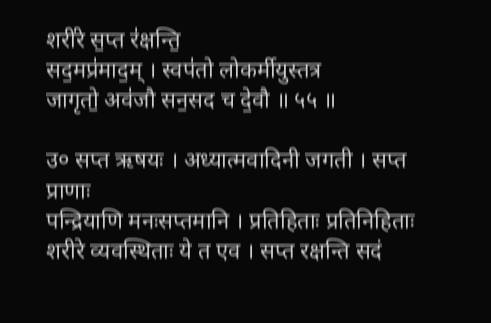शरी॑रे स॒प्त र॑क्षन्ति॒
सद॒मप्र॑माद॒म् । स्वप॑तो लोकर्मीयुस्तत्र
जागृतो॒ अव॑जौ सन॒सद च दे॒वौ ॥ ५५ ॥

उ० सप्त ऋषयः । अध्यात्मवादिनी जगती । सप्त प्राणाः
पन्द्रियाणि मनःसप्तमानि । प्रतिहिताः प्रतिनिहिताः
शरीरे व्यवस्थिताः ये त एव । सप्त रक्षन्ति सदं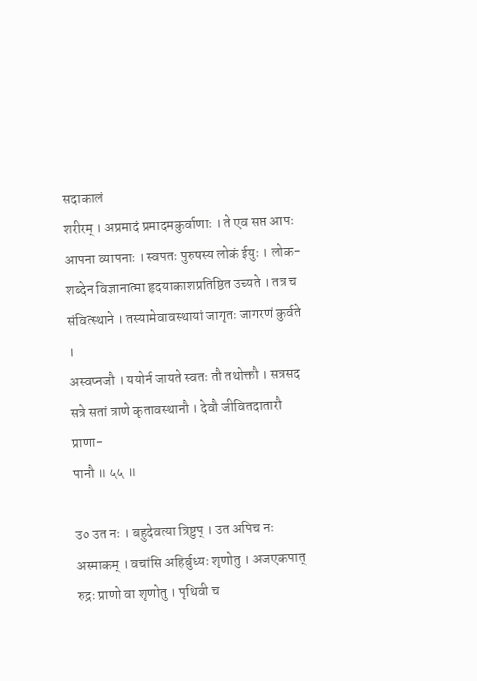सदाकालं
शरीरम् । अप्रमादं प्रमादमकुर्वाणाः । ते एव सप्त आपः
आपना व्यापनाः । स्वपतः पुरुषस्य लोकं ईयुः । लोक-
शब्देन विज्ञानात्मा हृदयाकाशप्रतिष्ठित उच्यते । तत्र च
संवित्स्थाने । तस्यामेवावस्थायां जागृतः जागरणं कुर्वते ।
अस्वप्नजौ । ययोर्न जायते स्वतः तौ तथोक्तौ । सत्रसद
सत्रे सतां त्राणे कृतावस्थानौ । देवौ जीवितदातारौ प्राणा-
पानौ ॥ ५५ ॥

उ० उत नः । बहुदेवत्या त्रिष्टुप् । उत अपिच नः
अस्माकम् । वचांसि अहिर्बुध्यः शृणोतु । अजएकपात्
रुद्रः प्राणो वा शृणोतु । पृथिवी च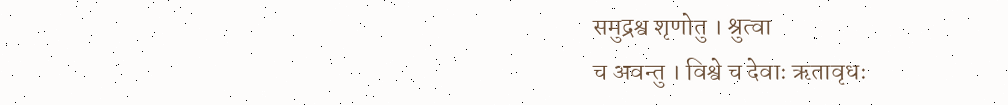समुद्रश्व शृणोतु । श्रुत्वा
च अवन्तु । विश्वे च देवाः ऋतावृधः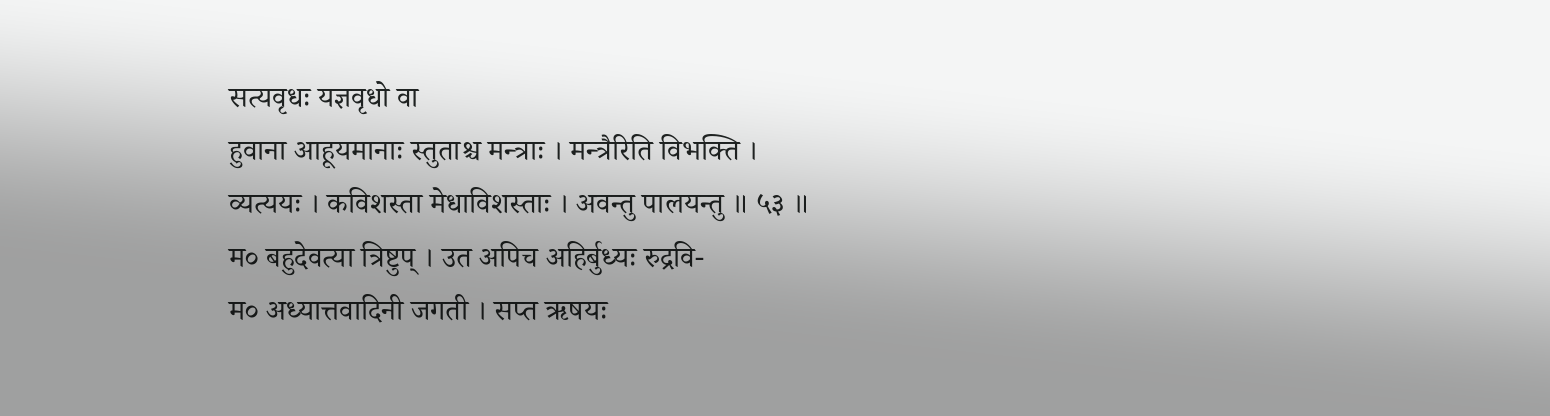सत्यवृधः यज्ञवृधो वा
हुवाना आहूयमानाः स्तुताश्च मन्त्राः । मन्त्रैरिति विभक्ति ।
व्यत्ययः । कविशस्ता मेधाविशस्ताः । अवन्तु पालयन्तु ॥ ५३ ॥
म० बहुदेवत्या त्रिष्टुप् । उत अपिच अहिर्बुध्यः रुद्रवि-
म० अध्यात्तवादिनी जगती । सप्त ऋषयः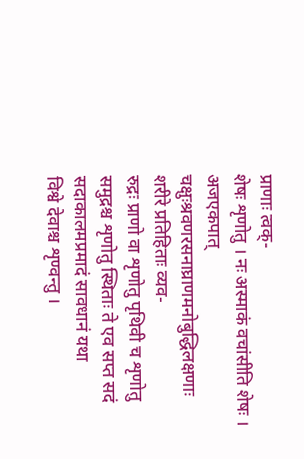प्राणाः त्वक्-
शेषः शृणोतु । नः अस्माकं वचांसीति शेषः । अजएकपात् चक्षुःश्रवणरसनाघ्राणमनोबुद्धिलक्षणाः शरीरे प्रतिहिताः व्यव-
रुद्रः प्राणो वा शृणोतु पृथिवी च शृणोतु समुद्रश्च शृणोतु स्थिताः ते एव सप्त सदं सदाकालमप्रमादं सावधानं यथा
विश्वे देवाश्च शृण्वन्तु ।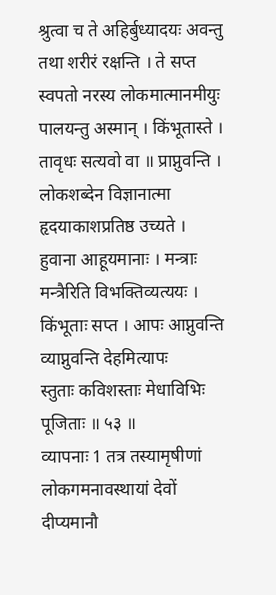श्रुत्वा च ते अहिर्बुध्यादयः अवन्तु तथा शरीरं रक्षन्ति । ते सप्त स्वपतो नरस्य लोकमात्मानमीयुः
पालयन्तु अस्मान् । किंभूतास्ते । तावृधः सत्यवो वा ॥ प्राप्नुवन्ति । लोकशब्देन विज्ञानात्मा हृदयाकाशप्रतिष्ठ उच्यते ।
हुवाना आहूयमानाः । मन्त्राः मन्त्रैरिति विभक्तिव्यत्ययः । किंभूताः सप्त । आपः आप्नुवन्ति व्याप्नुवन्ति देहमित्यापः
स्तुताः कविशस्ताः मेधाविभिः पूजिताः ॥ ५३ ॥
व्यापनाः 1 तत्र तस्यामृषीणां लोकगमनावस्थायां देवों
दीप्यमानौ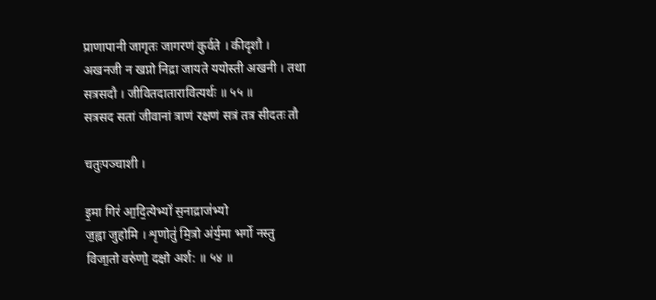प्राणापानी जागृतः जागरणं कुर्वते । कीदृशौ ।
अखनजी न खप्नो निद्रा जायते ययोस्ती अखनी । तथा
सत्रसदौ । जीवितदातारावित्यर्थः ॥ ५५ ॥
सत्रसद सतां जीवानां त्राणं रक्षणं सत्रं तत्र सीदतः तौ

चतुःपञ्चाशी ।

इ॒मा गिर॑ आ॒दि॒त्येभ्यो॑ स॒नाद्राज॑भ्यो
ज॒ह्वा जुहोमि । शृणोतु॑ मि॒त्रो अ॑र्य॒मा भर्गो नस्तु
विजा॒तो वरु॑णो॒ दक्षो अर्श: ॥ ५४ ॥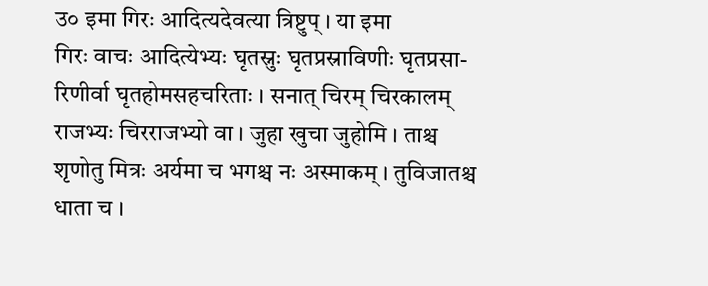उ० इमा गिरः आदित्यदेवत्या त्रिष्टुप् । या इमा
गिरः वाचः आदित्येभ्यः घृतस्नुः घृतप्रस्राविणीः घृतप्रसा-
रिणीर्वा घृतहोमसहचरिताः । सनात् चिरम् चिरकालम्
राजभ्यः चिरराजभ्यो वा । जुहा खुचा जुहोमि । ताश्च
शृणोतु मित्रः अर्यमा च भगश्च नः अस्माकम् । तुविजातश्च
धाता च ।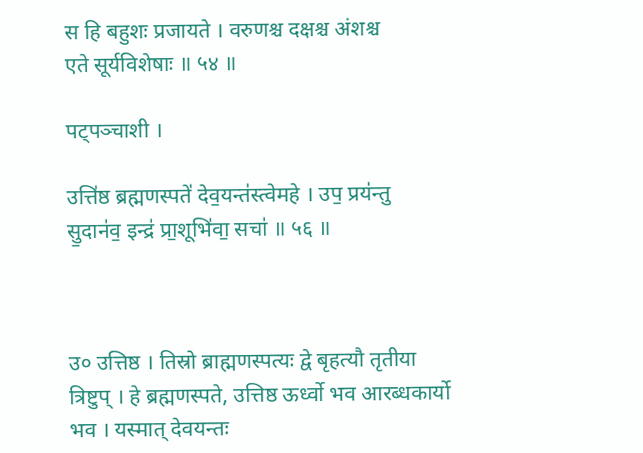स हि बहुशः प्रजायते । वरुणश्च दक्षश्च अंशश्च
एते सूर्यविशेषाः ॥ ५४ ॥

पट्पञ्चाशी ।

उत्ति॑ष्ठ ब्रह्मणस्पते॑ देव॒यन्त॑स्त्वेमहे । उप॒ प्रय॑न्तु
सु॒दान॑व॒ इन्द्र॑ प्रा॒शूभि॑वा॒ सचा॑ ॥ ५६ ॥



उ० उत्तिष्ठ । तिस्रो ब्राह्मणस्पत्यः द्वे बृहत्यौ तृतीया
त्रिष्टुप् । हे ब्रह्मणस्पते, उत्तिष्ठ ऊर्ध्वो भव आरब्धकार्यो
भव । यस्मात् देवयन्तः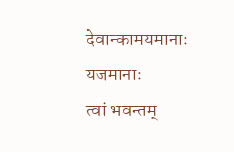देवान्कामयमानाः यजमानाः
त्वां भवन्तम्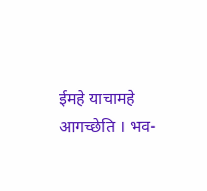ईमहे याचामहे आगच्छेति । भव-